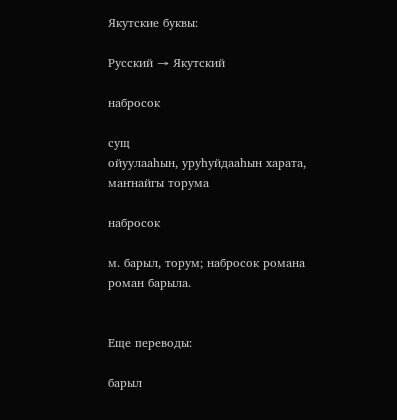Якутские буквы:

Русский → Якутский

набросок

сущ
ойуулааһын, уруһуйдааһын харата, маҥнайгы торума

набросок

м. барыл, торум; набросок романа роман барыла.


Еще переводы:

барыл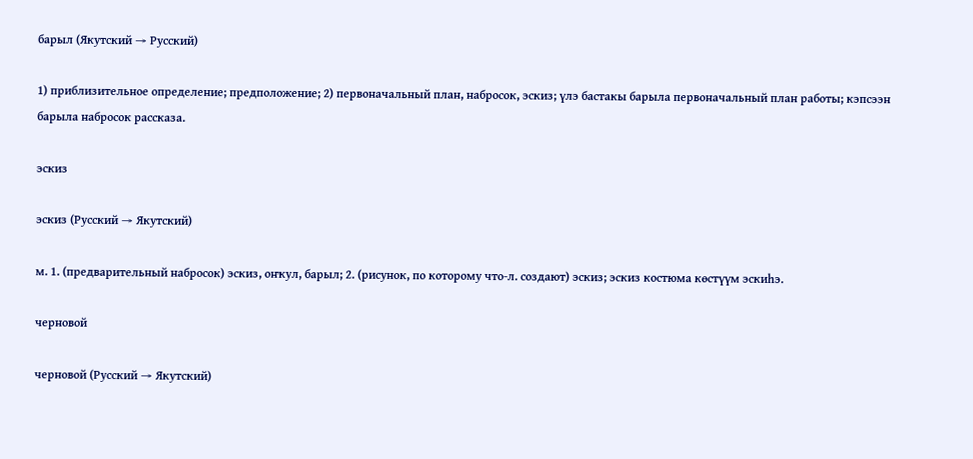барыл (Якутский → Русский)

1) приблизительное определение; предположение; 2) первоначальный план, набросок, эскиз; үлэ бастакы барыла первоначальный план работы; кэпсээн барыла набросок рассказа.

эскиз

эскиз (Русский → Якутский)

м. 1. (предварительный набросок) эскиз, оҥкул, барыл; 2. (рисунок, по которому что-л. создают) эскиз; эскиз костюма көстүүм эскиһэ.

черновой

черновой (Русский → Якутский)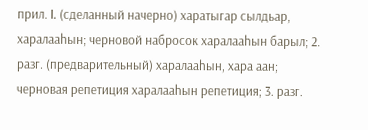прил. I. (сделанный начерно) харатыгар сылдьар, харалааһын; черновой набросок харалааһын барыл; 2. разг. (предварительный) харалааһын, хара аан; черновая репетиция харалааһын репетиция; 3. разг.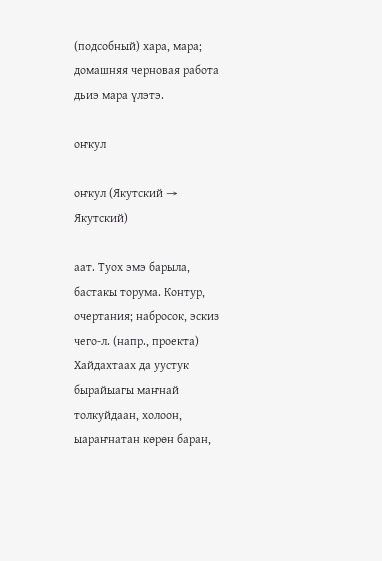(подсобный) хара, мара; домашняя черновая работа дьиэ мара үлэтэ.

оҥкул

оҥкул (Якутский → Якутский)

аат. Туох эмэ барыла, бастакы торума. Контур, очертания; набросок, эскиз чего-л. (напр., проекта)
Хайдахтаах да уустук бырайыагы маҥнай толкуйдаан, холоон, ыараҥнатан көрөн баран,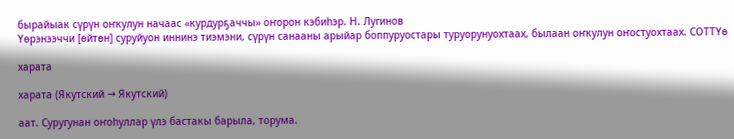бырайыак сүрүн оҥкулун начаас «курдурҕаччы» оҥорон кэбиһэр. Н. Лугинов
Үөрэнээччи [өйтөн] суруйуон иннинэ тиэмэни, сүрүн санааны арыйар боппуруостары туруорунуохтаах, былаан оҥкулун оҥостуохтаах. СОТТҮө

харата

харата (Якутский → Якутский)

аат. Суругунан оҥоһуллар үлэ бастакы барыла, торума.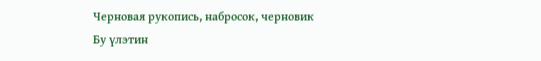Черновая рукопись, набросок, черновик
Бу үлэтин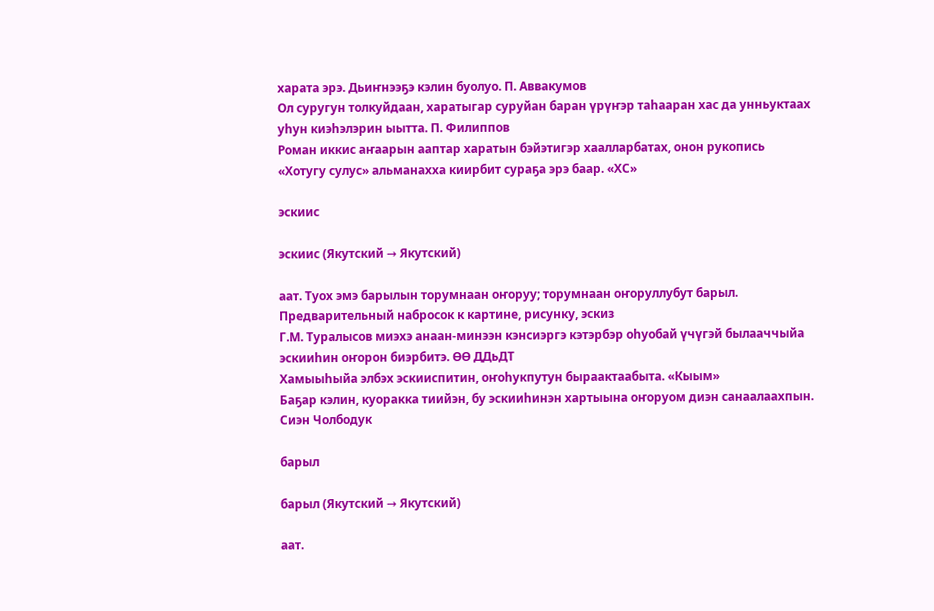харата эрэ. Дьиҥнээҕэ кэлин буолуо. П. Аввакумов
Ол суругун толкуйдаан, харатыгар суруйан баран үрүҥэр таһааран хас да унньуктаах уһун киэһэлэрин ыытта. П. Филиппов
Роман иккис аҥаарын ааптар харатын бэйэтигэр хаалларбатах, онон рукопись «Хотугу сулус» альманахха киирбит сураҕа эрэ баар. «ХС»

эскиис

эскиис (Якутский → Якутский)

аат. Туох эмэ барылын торумнаан оҥоруу; торумнаан оҥоруллубут барыл. Предварительный набросок к картине, рисунку, эскиз
Г.М. Туралысов миэхэ анаан-минээн кэнсиэргэ кэтэрбэр оһуобай үчүгэй былааччыйа эскииһин оҥорон биэрбитэ. ӨӨ ДДьДТ
Хамыыһыйа элбэх эскииспитин, оҥоһукпутун быраактаабыта. «Кыым»
Баҕар кэлин, куоракка тиийэн, бу эскииһинэн хартыына оҥоруом диэн санаалаахпын. Сиэн Чолбодук

барыл

барыл (Якутский → Якутский)

аат.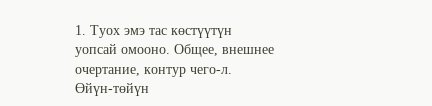1. Туох эмэ тас көстүүтүн уопсай омооно. Общее, внешнее очертание, контур чего-л.
Өйүн-төйүн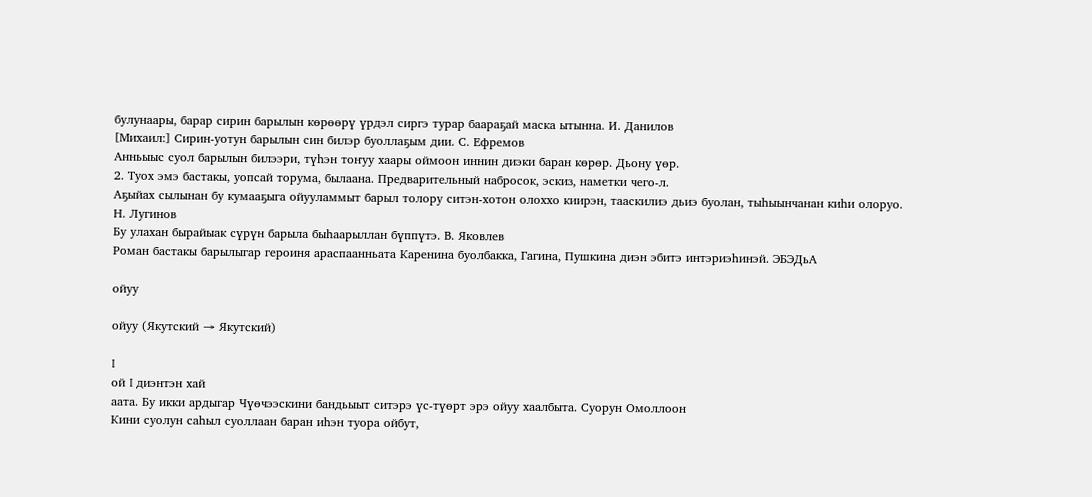булунаары, барар сирин барылын көрөөрү үрдэл сиргэ турар баараҕай маска ытынна. И. Данилов
[Михаил:] Сирин-уотун барылын син билэр буоллаҕым дии. С. Ефремов
Анньыыс суол барылын билээри, түһэн тоҥуу хаары оймоон иннин диэки баран көрөр. Дьону үөр.
2. Туох эмэ бастакы, уопсай торума, былаана. Предварительный набросок, эскиз, наметки чего-л.
Аҕыйах сылынан бу кумааҕыга ойууламмыт барыл толору ситэн-хотон олоххо киирэн, тааскилиэ дьиэ буолан, тыһыынчанан киһи олоруо. Н. Лугинов
Бу улахан бырайыак сүрүн барыла быһаарыллан бүппүтэ. В. Яковлев
Роман бастакы барылыгар героиня араспаанньата Каренина буолбакка, Гагина, Пушкина диэн эбитэ интэриэһинэй. ЭБЭДьА

ойуу

ойуу (Якутский → Якутский)

I
ой I диэнтэн хай
аата. Бу икки ардыгар Чүөчээскини бандьыыт ситэрэ үс-түөрт эрэ ойуу хаалбыта. Суорун Омоллоон
Кини суолун саһыл суоллаан баран иһэн туора ойбут,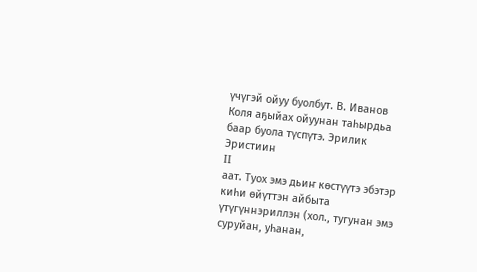үчүгэй ойуу буолбут. В. Иванов
Коля аҕыйах ойуунан таһырдьа баар буола түспүтэ. Эрилик Эристиин
II
аат. Туох эмэ дьиҥ көстүүтэ эбэтэр киһи өйүттэн айбыта үтүгүннэриллэн (хол., тугунан эмэ суруйан, уһанан,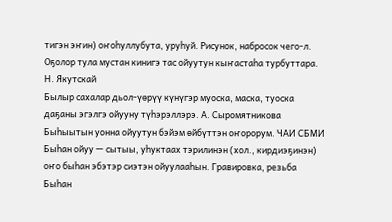тигэн эҥин) оҥоһуллубута, уруһуй. Рисунок, набросок чего-л.
Оҕолор тула мустан кинигэ тас ойуутун кыҥастаһа турбуттара. Н. Якутскай
Былыр сахалар дьол-үөрүү күнүгэр муоска, маска, туоска даҕаны эгэлгэ ойууну түһэрэллэрэ. А. Сыромятникова
Быһыытын уонна ойуутун бэйэм өйбүттэн оҥорорум. ЧАИ СБМИ
Быһан ойуу — сытыы, уһуктаах тэрилинэн (хол., кирдиэҕинэн) оҥо быһан эбэтэр сиэтэн ойуулааһын. Гравировка, резьба
Быһан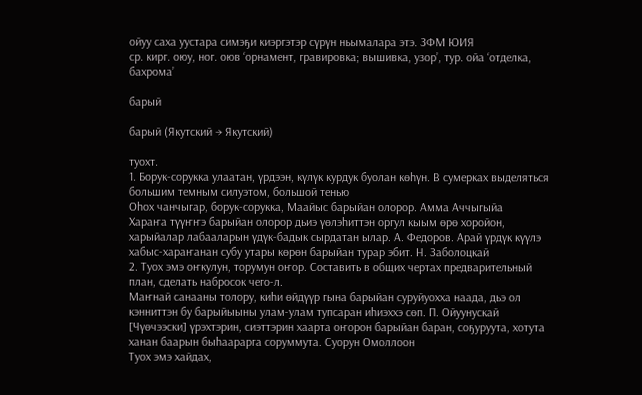ойуу саха уустара симэҕи киэргэтэр сүрүн ньымалара этэ. ЗФМ ЮИЯ
ср. кирг. оюу, ног. оюв ‘орнамент, гравировка; вышивка, узор’, тур. ойа ‘отделка, бахрома’

барый

барый (Якутский → Якутский)

туохт.
1. Борук-сорукка улаатан, үрдээн, күлүк курдук буолан көһүн. В сумерках выделяться большим темным силуэтом, большой тенью
Оһох чанчыгар, борук-сорукка, Маайыс барыйан олорор. Амма Аччыгыйа
Хараҥа түүҥҥэ барыйан олорор дьиэ үөлэһиттэн оргул кыым өрө хоройон, харыйалар лабааларын үдүк-бадык сырдатан ылар. А. Федоров. Арай үрдүк күүлэ хабыс-хараҥанан субу утары көрөн барыйан турар эбит. Н. Заболоцкай
2. Туох эмэ оҥкулун, торумун оҥор. Составить в общих чертах предварительный план, сделать набросок чего-л.
Маҥнай санааны толору, киһи өйдүүр гына барыйан суруйуохха наада, дьэ ол кэнниттэн бу барыйыыны улам-улам тупсаран иһиэххэ сөп. П. Ойуунускай
[Чүөчээски] үрэхтэрин, сиэттэрин хаарта оҥорон барыйан баран, соҕуруута, хотута ханан баарын быһаарарга соруммута. Суорун Омоллоон
Туох эмэ хайдах,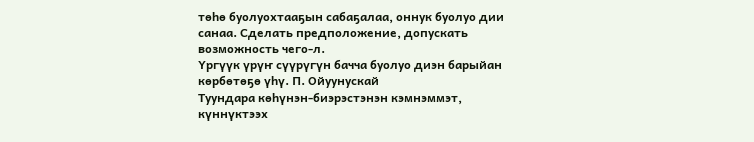төһө буолуохтааҕын сабаҕалаа, оннук буолуо дии санаа. Сделать предположение, допускать возможность чего-л.
Үргүүк үрүҥ сүүрүгүн бачча буолуо диэн барыйан көрбөтөҕө үһү. П. Ойуунускай
Туундара көһүнэн-биэрэстэнэн кэмнэммэт, күннүктээх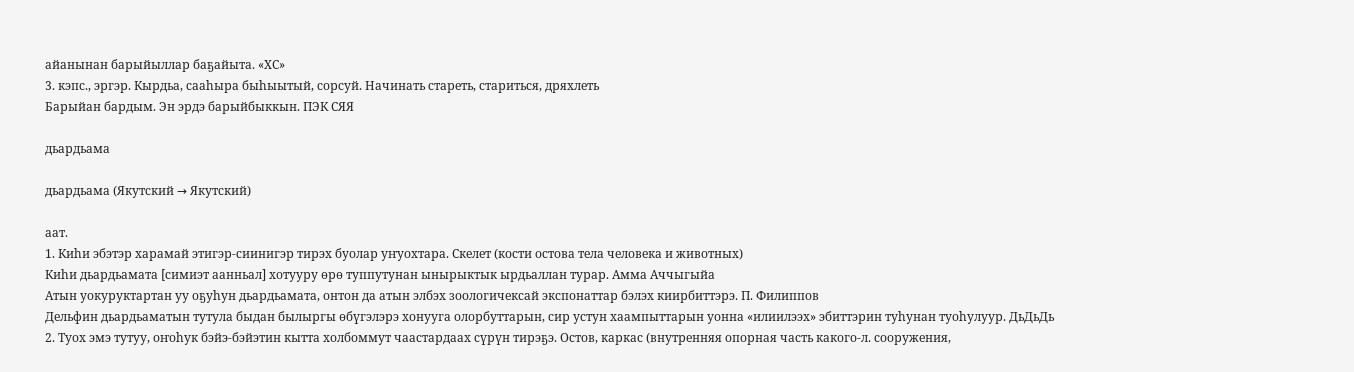айанынан барыйыллар баҕайыта. «ХС»
3. кэпс., эргэр. Кырдьа, сааһыра быһыытый, сорсуй. Начинать стареть, стариться, дряхлеть
Барыйан бардым. Эн эрдэ барыйбыккын. ПЭК СЯЯ

дьардьама

дьардьама (Якутский → Якутский)

аат.
1. Киһи эбэтэр харамай этигэр-сиинигэр тирэх буолар уҥуохтара. Скелет (кости остова тела человека и животных)
Киһи дьардьамата [симиэт аанньал] хотууру өрө туппутунан ынырыктык ырдьаллан турар. Амма Аччыгыйа
Атын уокуруктартан уу оҕуһун дьардьамата, онтон да атын элбэх зоологичексай экспонаттар бэлэх киирбиттэрэ. П. Филиппов
Дельфин дьардьаматын тутула быдан былыргы өбүгэлэрэ хонууга олорбуттарын, сир устун хаампыттарын уонна «илиилээх» эбиттэрин туһунан туоһулуур. ДьДьДь
2. Туох эмэ тутуу, оҥоһук бэйэ-бэйэтин кытта холбоммут чаастардаах сүрүн тирэҕэ. Остов, каркас (внутренняя опорная часть какого-л. сооружения,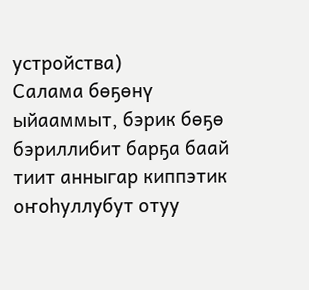устройства)
Салама бөҕөнү ыйааммыт, бэрик бөҕө бэриллибит барҕа баай тиит анныгар киппэтик оҥоһуллубут отуу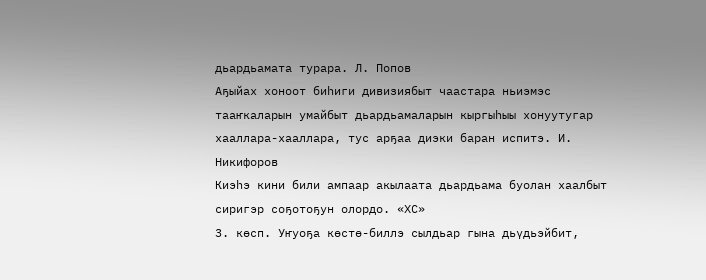дьардьамата турара. Л. Попов
Аҕыйах хоноот биһиги дивизиябыт чаастара ньиэмэс тааҥкаларын умайбыт дьардьамаларын кыргыһыы хонуутугар хааллара-хааллара, тус арҕаа диэки баран испитэ. И. Никифоров
Киэһэ кини били ампаар акылаата дьардьама буолан хаалбыт сиригэр соҕотоҕун олордо. «ХС»
3. көсп. Уҥуоҕа көстө-биллэ сылдьар гына дьүдьэйбит,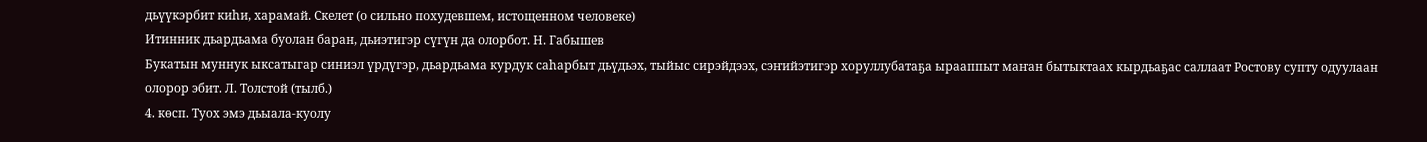дьүүкэрбит киһи, харамай. Скелет (о сильно похудевшем, истощенном человеке)
Итинник дьардьама буолан баран, дьиэтигэр сүгүн да олорбот. Н. Габышев
Букатын муннук ыксатыгар синиэл үрдүгэр, дьардьама курдук саһарбыт дьүдьэх, тыйыс сирэйдээх, сэҥийэтигэр хоруллубатаҕа ырааппыт маҥан бытыктаах кырдьаҕас саллаат Ростову супту одуулаан олорор эбит. Л. Толстой (тылб.)
4. көсп. Туох эмэ дьыала-куолу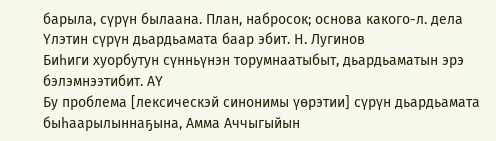барыла, сүрүн былаана. План, набросок; основа какого-л. дела
Үлэтин сүрүн дьардьамата баар эбит. Н. Лугинов
Биһиги хуорбутун сүнньүнэн торумнаатыбыт, дьардьаматын эрэ бэлэмнээтибит. АҮ
Бу проблема [лексическэй синонимы үөрэтии] сүрүн дьардьамата быһаарылыннаҕына, Амма Аччыгыйын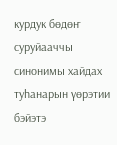курдук бөдөҥ суруйааччы синонимы хайдах туһанарын үөрэтии бэйэтэ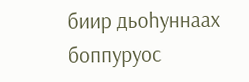биир дьоһуннаах боппуруос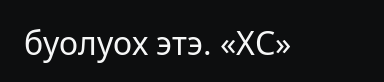буолуох этэ. «ХС»